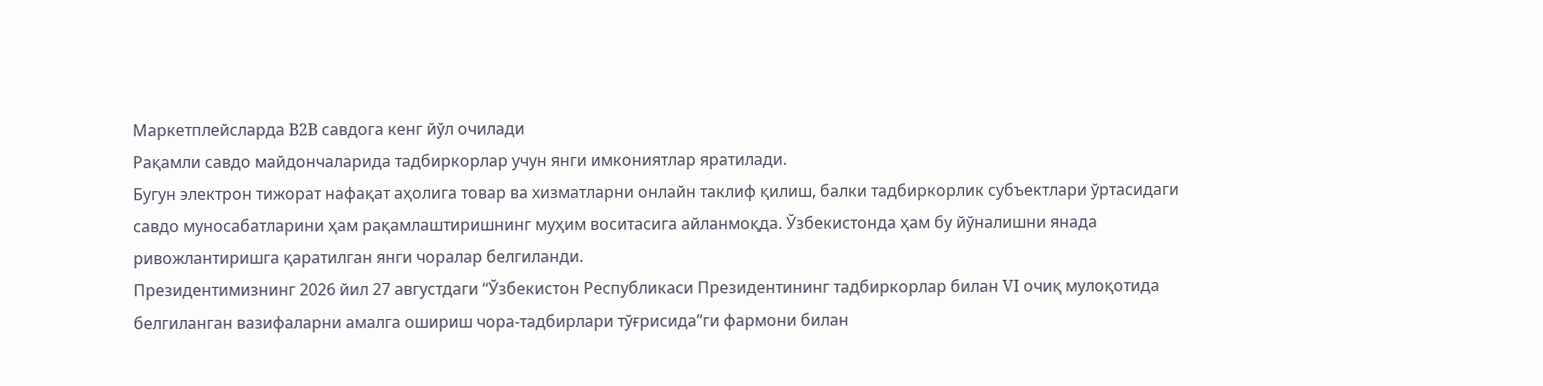Маркетплейсларда B2B савдога кенг йўл очилади
Рақамли савдо майдончаларида тадбиркорлар учун янги имкониятлар яратилади.
Бугун электрон тижорат нафақат аҳолига товар ва хизматларни онлайн таклиф қилиш, балки тадбиркорлик субъектлари ўртасидаги савдо муносабатларини ҳам рақамлаштиришнинг муҳим воситасига айланмоқда. Ўзбекистонда ҳам бу йўналишни янада ривожлантиришга қаратилган янги чоралар белгиланди.
Президентимизнинг 2026 йил 27 августдаги “Ўзбекистон Республикаси Президентининг тадбиркорлар билан VI очиқ мулоқотида белгиланган вазифаларни амалга ошириш чора-тадбирлари тўғрисида”ги фармони билан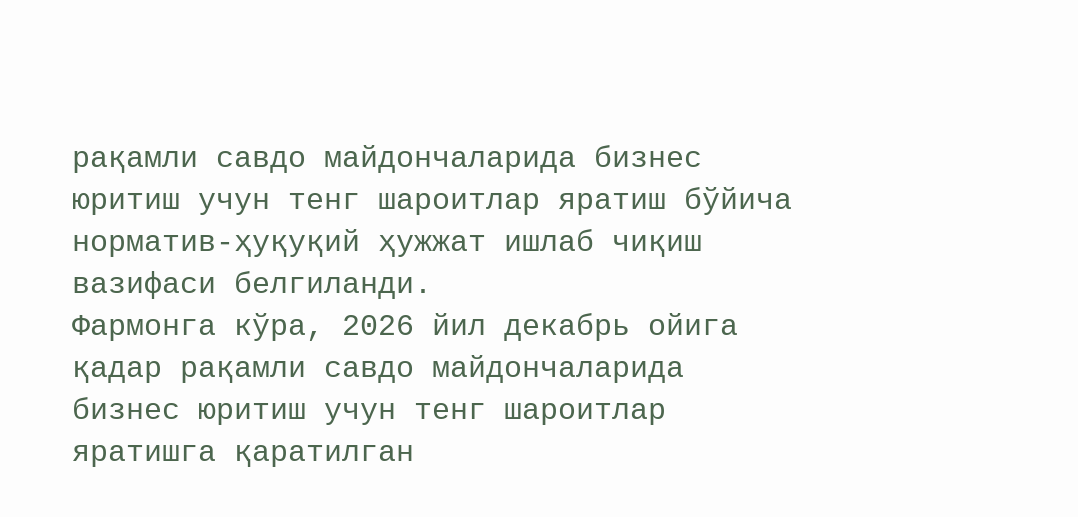рақамли савдо майдончаларида бизнес юритиш учун тенг шароитлар яратиш бўйича норматив-ҳуқуқий ҳужжат ишлаб чиқиш вазифаси белгиланди.
Фармонга кўра, 2026 йил декабрь ойига қадар рақамли савдо майдончаларида бизнес юритиш учун тенг шароитлар яратишга қаратилган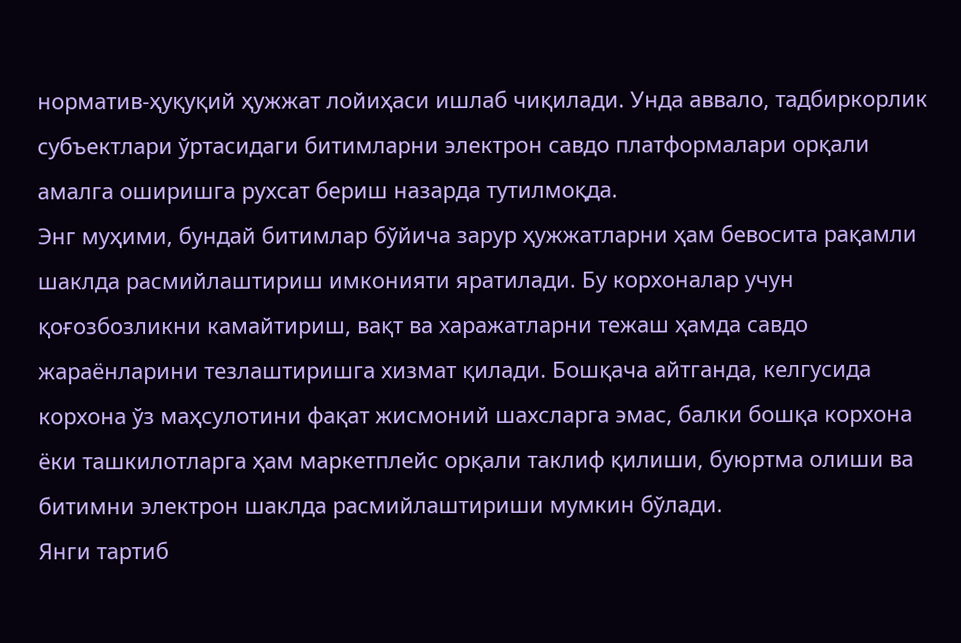норматив-ҳуқуқий ҳужжат лойиҳаси ишлаб чиқилади. Унда аввало, тадбиркорлик субъектлари ўртасидаги битимларни электрон савдо платформалари орқали амалга оширишга рухсат бериш назарда тутилмоқда.
Энг муҳими, бундай битимлар бўйича зарур ҳужжатларни ҳам бевосита рақамли шаклда расмийлаштириш имконияти яратилади. Бу корхоналар учун қоғозбозликни камайтириш, вақт ва харажатларни тежаш ҳамда савдо жараёнларини тезлаштиришга хизмат қилади. Бошқача айтганда, келгусида корхона ўз маҳсулотини фақат жисмоний шахсларга эмас, балки бошқа корхона ёки ташкилотларга ҳам маркетплейс орқали таклиф қилиши, буюртма олиши ва битимни электрон шаклда расмийлаштириши мумкин бўлади.
Янги тартиб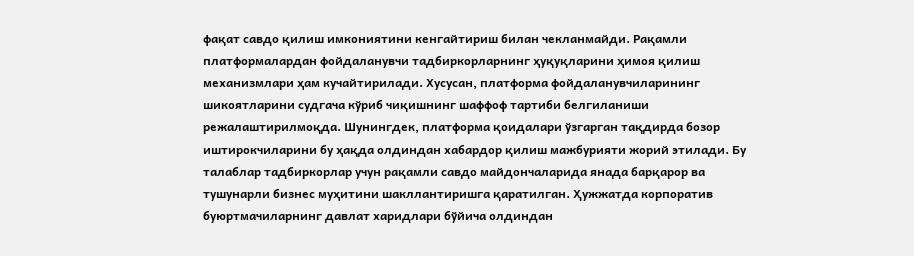фақат савдо қилиш имкониятини кенгайтириш билан чекланмайди. Рақамли платформалардан фойдаланувчи тадбиркорларнинг ҳуқуқларини ҳимоя қилиш механизмлари ҳам кучайтирилади. Хусусан, платформа фойдаланувчиларининг шикоятларини судгача кўриб чиқишнинг шаффоф тартиби белгиланиши режалаштирилмоқда. Шунингдек, платформа қоидалари ўзгарган тақдирда бозор иштирокчиларини бу ҳақда олдиндан хабардор қилиш мажбурияти жорий этилади. Бу талаблар тадбиркорлар учун рақамли савдо майдончаларида янада барқарор ва тушунарли бизнес муҳитини шакллантиришга қаратилган. Ҳужжатда корпоратив буюртмачиларнинг давлат харидлари бўйича олдиндан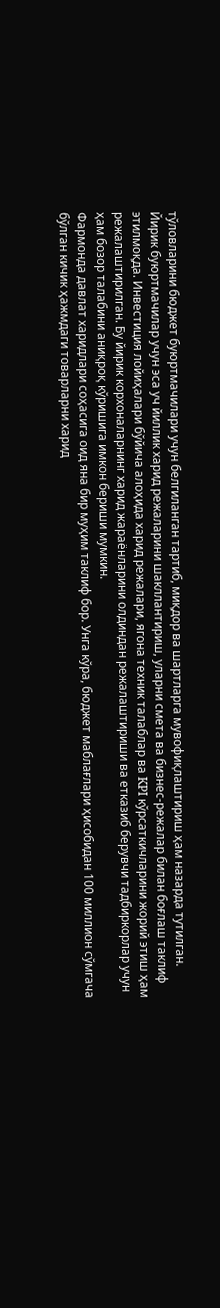тўловларини бюджет буюртмачилари учун белгиланган тартиб, миқдор ва шартларга мувофиқлаштириш ҳам назарда тутилган.
Йирик буюртмачилар учун эса уч йиллик харид режаларини шакллантириш, уларни смета ва бизнес-режалар билан боғлаш таклиф этилмоқда. Инвестиция лойиҳалари бўйича алоҳида харид режалари, ягона техник талаблар ва KPI кўрсаткичларини жорий этиш ҳам режалаштирилган. Бу йирик корхоналарнинг харид жараёнларини олдиндан режалаштириши ва етказиб берувчи тадбиркорлар учун ҳам бозор талабини аниқроқ кўришига имкон бериши мумкин.
Фармонда давлат харидлари соҳасига оид яна бир муҳим таклиф бор. Унга кўра, бюджет маблағлари ҳисобидан 100 миллион сўмгача бўлган кичик ҳажмдаги товарларни харид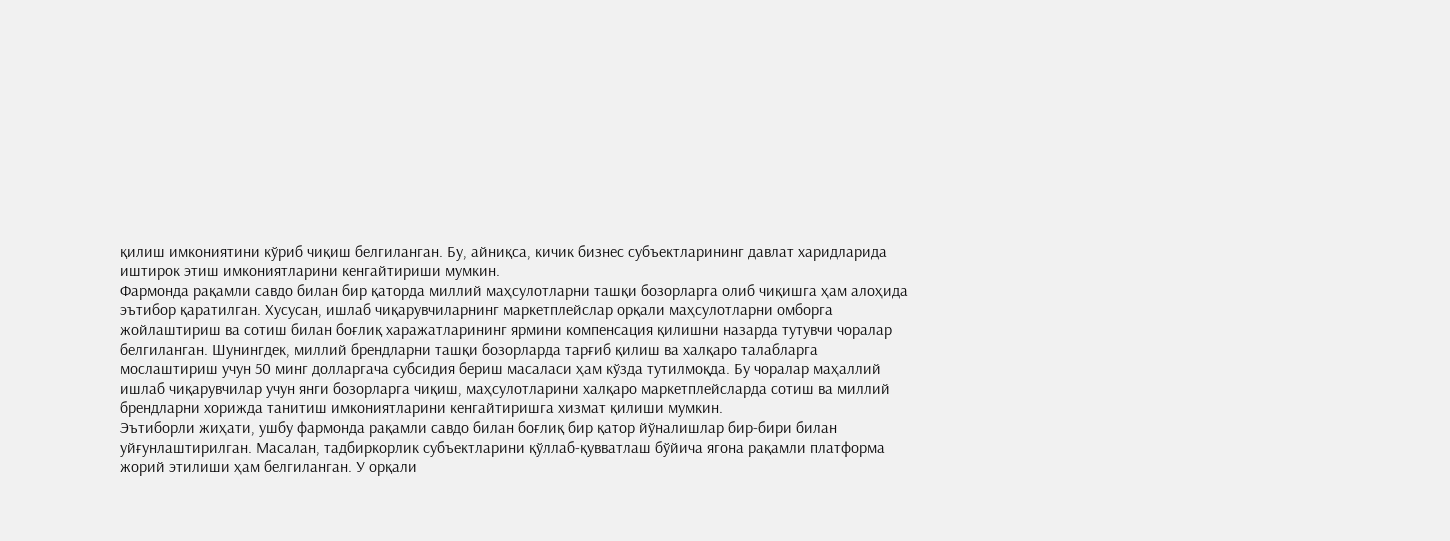қилиш имкониятини кўриб чиқиш белгиланган. Бу, айниқса, кичик бизнес субъектларининг давлат харидларида иштирок этиш имкониятларини кенгайтириши мумкин.
Фармонда рақамли савдо билан бир қаторда миллий маҳсулотларни ташқи бозорларга олиб чиқишга ҳам алоҳида эътибор қаратилган. Хусусан, ишлаб чиқарувчиларнинг маркетплейслар орқали маҳсулотларни омборга жойлаштириш ва сотиш билан боғлиқ харажатларининг ярмини компенсация қилишни назарда тутувчи чоралар белгиланган. Шунингдек, миллий брендларни ташқи бозорларда тарғиб қилиш ва халқаро талабларга мослаштириш учун 50 минг долларгача субсидия бериш масаласи ҳам кўзда тутилмоқда. Бу чоралар маҳаллий ишлаб чиқарувчилар учун янги бозорларга чиқиш, маҳсулотларини халқаро маркетплейсларда сотиш ва миллий брендларни хорижда танитиш имкониятларини кенгайтиришга хизмат қилиши мумкин.
Эътиборли жиҳати, ушбу фармонда рақамли савдо билан боғлиқ бир қатор йўналишлар бир-бири билан уйғунлаштирилган. Масалан, тадбиркорлик субъектларини қўллаб-қувватлаш бўйича ягона рақамли платформа жорий этилиши ҳам белгиланган. У орқали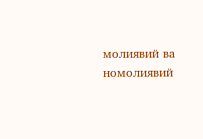молиявий ва номолиявий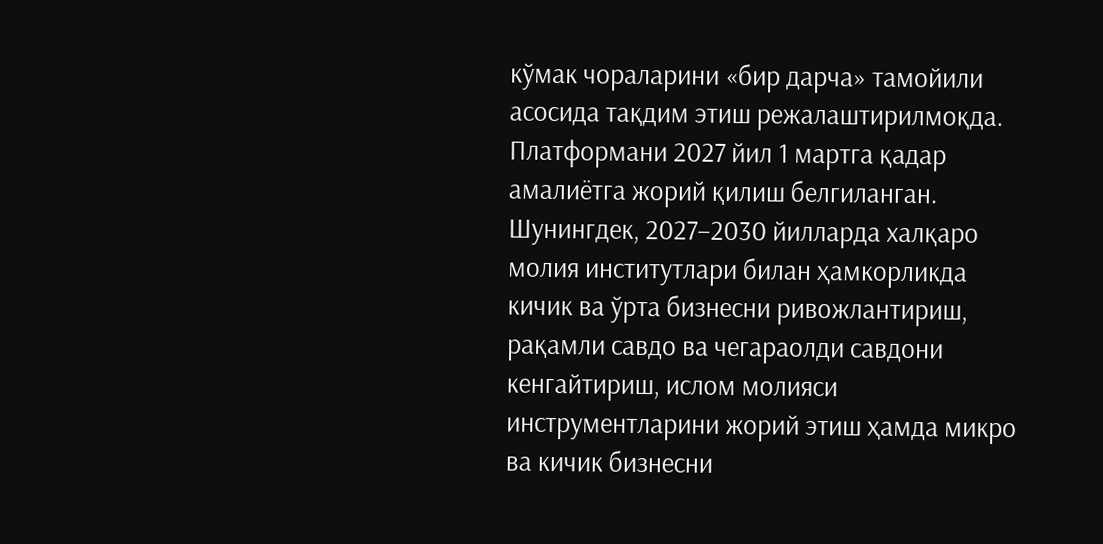кўмак чораларини «бир дарча» тамойили асосида тақдим этиш режалаштирилмоқда. Платформани 2027 йил 1 мартга қадар амалиётга жорий қилиш белгиланган. Шунингдек, 2027–2030 йилларда халқаро молия институтлари билан ҳамкорликда кичик ва ўрта бизнесни ривожлантириш, рақамли савдо ва чегараолди савдони кенгайтириш, ислом молияси инструментларини жорий этиш ҳамда микро ва кичик бизнесни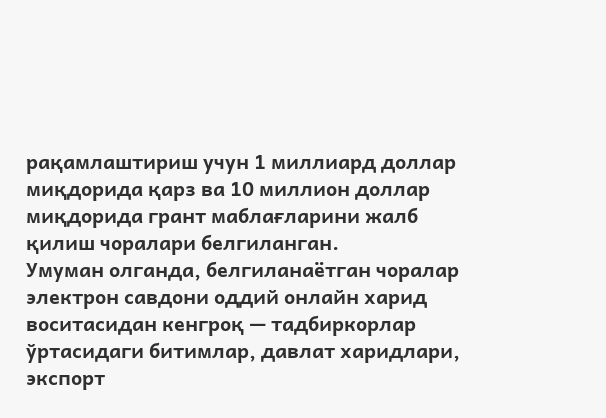рақамлаштириш учун 1 миллиард доллар миқдорида қарз ва 10 миллион доллар миқдорида грант маблағларини жалб қилиш чоралари белгиланган.
Умуман олганда, белгиланаётган чоралар электрон савдони оддий онлайн харид воситасидан кенгроқ — тадбиркорлар ўртасидаги битимлар, давлат харидлари, экспорт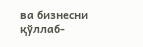ва бизнесни қўллаб-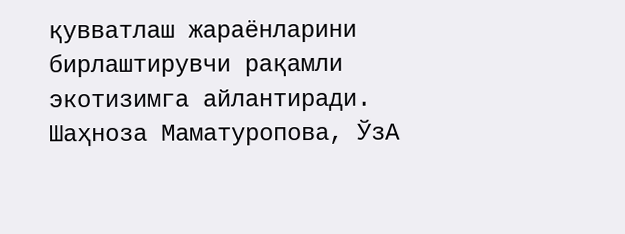қувватлаш жараёнларини бирлаштирувчи рақамли экотизимга айлантиради.
Шаҳноза Маматуропова, ЎзА